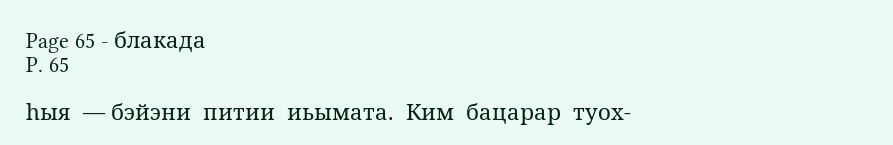Page 65 - блакада
P. 65

һыя  — бэйэни  питии  иьымата.  Ким  бацарар  туох-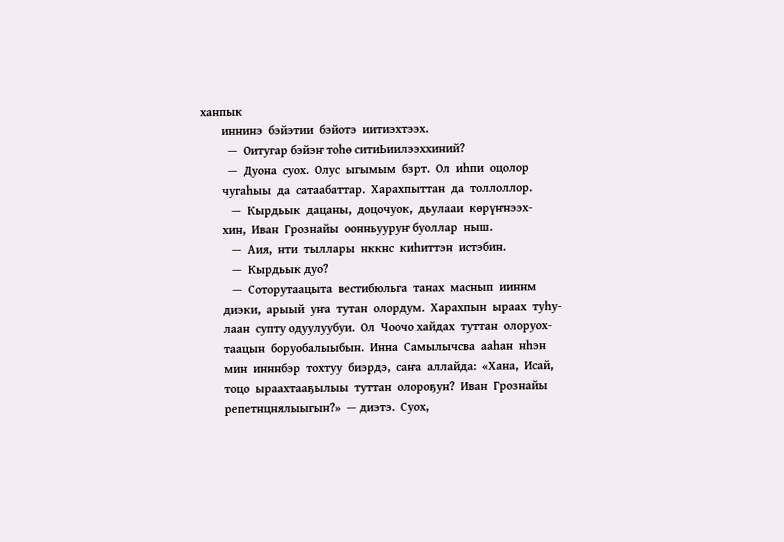ханпык
       иннинэ  бэйэтии  бэйотэ  иитиэхтээх.
         —  Оитугар бэйэҥ тоһө ситиЬиилээххиний?
         —  Дуона  суох.  Олус  ыгымым  бзрт.  Ол  иһпи  оцолор
       чугаһыы  да  сатаабаттар.  Харахпыттан  да  толлоллор.
          —  Кырдьык  дацаны,  доцочуок,  дьулааи  көрүҥнээх-
       хин,  Иван  Грознайы  оонньууруҥ буоллар  ныш.
          —  Аия,  нти  тыллары  нккнс  киһиттэн  истэбин.
          —  Кырдьык дуо?
          —  Соторутаацыта  вестибюльга  танах  маснып  ииннм
       диэки,  арыый  уҥа  тутан  олордум.  Харахпын  ыраах  туһу-
       лаан  супту одуулуубуи.  Ол  Чоочо хайдах  туттан  олоруох-
       таацын  боруобалыыбын.  Инна  Самылычсва  ааһан  нһэн
       мин  инннбэр  тохтуу  биэрдэ,  саҥа  аллайда:  «Хана,  Исай,
       тоцо  ыраахтааҕылыы  туттан  олороҕун?  Иван  Грознайы
       репетнцнялыыгын?»  — диэтэ.  Суох,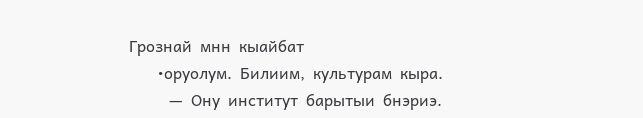Грознай  мнн  кыайбат
       •оруолум.  Билиим,  культурам  кыра.
          —  Ону  институт  барытыи  бнэриэ.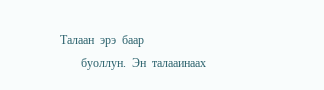Талаан  эрэ  баар
       буоллун.  Эн  талааинаах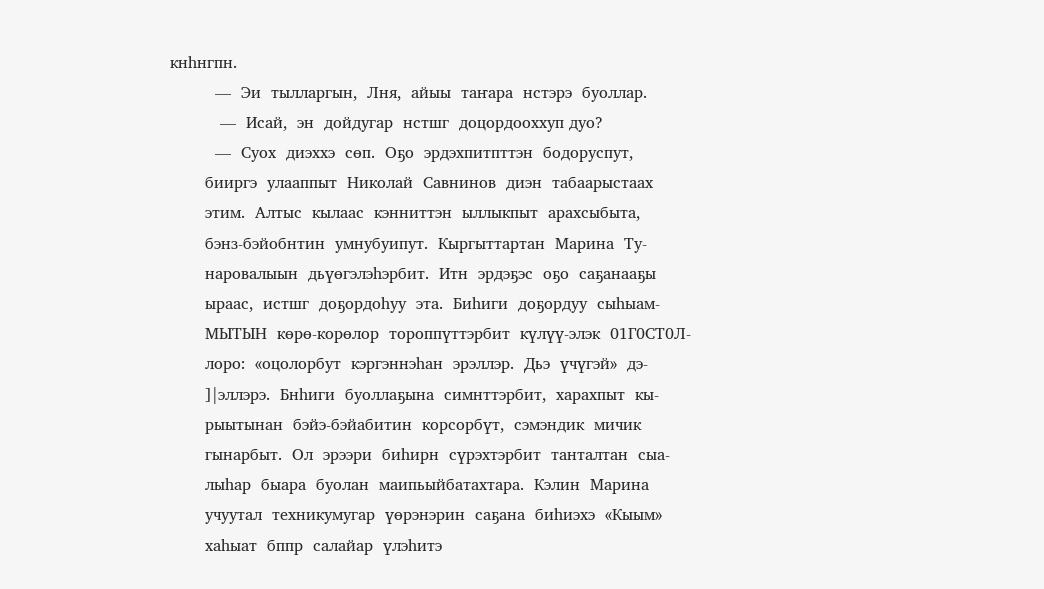кнһнгпн.
         —  Эи  тылларгын,  Лня,  айыы  таҥара  нстэрэ  буоллар.
          —  Исай,  эн  дойдугар  нстшг  доцордооххуп дуо?
         —  Суох  диэххэ  сөп.  Оҕо  эрдэхпитпттэн  бодоруспут,
       бииргэ  улааппыт  Николай  Савнинов  диэн  табаарыстаах
       этим.  Алтыс  кылаас  кэнниттэн  ыллыкпыт  арахсыбыта,
       бэнз-бэйобнтин  умнубуипут.  Кыргыттартан  Марина  Ту-
       наровалыын  дьүөгэлэһэрбит.  Итн  эрдэҕэс  оҕо  саҕанааҕы
       ыраас,  истшг  доҕордоһуу  эта.  Биһиги  доҕордуу  сыһыам-
       МЫТЫН  көрө-корөлор  тороппүттэрбит  күлүү-элэк  01Г0СТ0Л-
       лоро:  «оцолорбут  кэргэннэһан  эрэллэр.  Дьэ  үчүгэй»  дэ-
       ]|эллэрэ.  Бнһиги  буоллаҕына  симнттэрбит,  харахпыт  кы-
       рыытынан  бэйэ-бэйабитин  корсорбүт,  сэмэндик  мичик
       гынарбыт.  Ол  эрээри  биһирн  сүрэхтэрбит  танталтан  сыа-
       лыһар  быара  буолан  маипьыйбатахтара.  Кэлин  Марина
       учуутал  техникумугар  үөрэнэрин  саҕана  биһиэхэ  «Кыым»
       хаһыат  бппр  салайар  үлэһитэ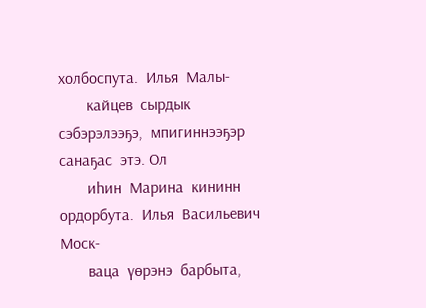холбоспута.  Илья  Малы-
       кайцев  сырдык  сэбэрэлээҕэ,  мпигиннээҕэр  санаҕас  этэ. Ол
       иһин  Марина  кининн  ордорбута.  Илья  Васильевич  Моск-
       ваца  үөрэнэ  барбыта,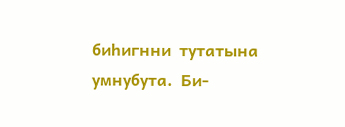биһигнни  тутатына  умнубута.  Би-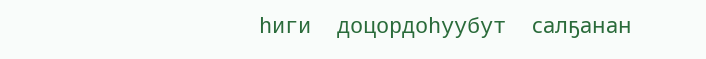һиги  доцордоһуубут  салҕанан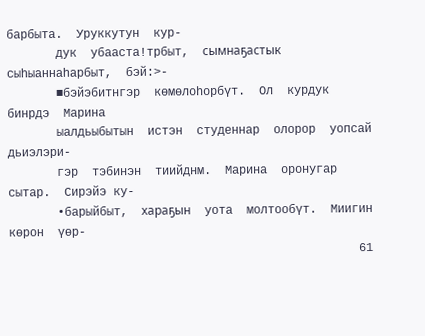барбыта.  Уруккутун  кур-
       дук  убааста!трбыт,  сымнаҕастык  сыһыаннаһарбыт,  бэй:>-
       ■бэйэбитнгэр  көмөлоһорбүт.  Ол  курдук  бинрдэ  Марина
       ыалдьыбытын  истэн  студеннар  олорор  уопсай  дьиэлэри-
       гэр  тэбинэн  тиийднм.  Марина  оронугар  сытар.  Сирэйэ ку-
       •барыйбыт,  хараҕын  уота  молтообүт.  Миигин  көрон  үөр-
                                                  61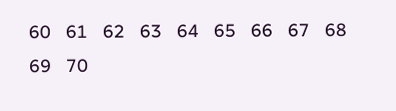60   61   62   63   64   65   66   67   68   69   70